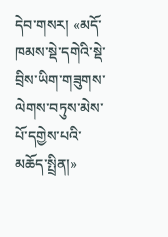དེབ་གསར། «མདོ་ཁམས་སྡེ་དགེའི་སྡེ་བྲིས་ཡིག་གཟུགས་ལེགས་བཏུས་མེས་པོ་དགྱེས་པའི་མཆོད་སྤྲིན།»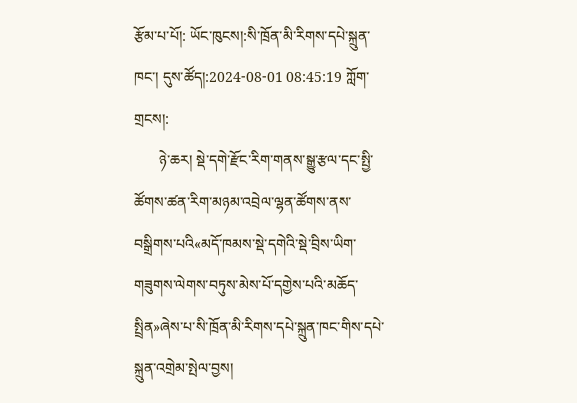རྩོམ་པ་པོ།: ཡོང་ཁུངས།:སི་ཁྲོན་མི་རིགས་དཔེ་སྐྲུན་ཁང་། དུས་ཚོད།:2024-08-01 08:45:19 ཀློག་གྲངས།:
       ཉེ་ཆར། སྡེ་དགེ་རྫོང་རིག་གནས་སྒྱུ་རྩལ་དང་སྤྱི་ཚོགས་ཚན་རིག་མཉམ་འབྲེལ་ལྷན་ཚོགས་ནས་བསྒྲིགས་པའི«མདོ་ཁམས་སྡེ་དགེའི་སྡེ་བྲིས་ཡིག་གཟུགས་ལེགས་བཏུས་མེས་པོ་དགྱེས་པའི་མཆོད་སྤྲིན»ཞེས་པ་སི་ཁྲོན་མི་རིགས་དཔེ་སྐྲུན་ཁང་གིས་དཔེ་སྐྲུན་འགྲེམ་སྤེལ་བྱས།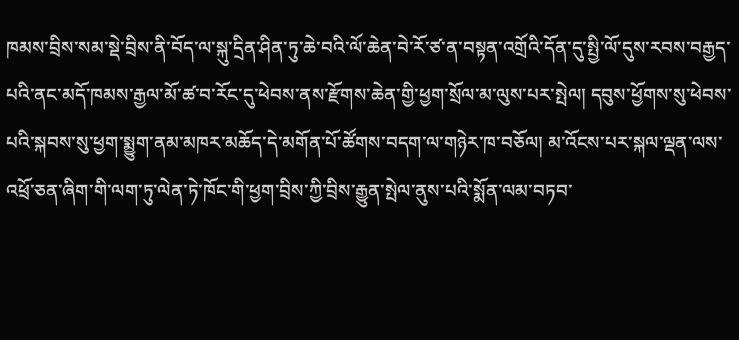ཁམས་བྲིས་སམ་སྡེ་བྲིས་ནི་བོད་ལ་སྐུ་དྲིན་ཤིན་ཏུ་ཆེ་བའི་ལོ་ཆེན་བེ་རོ་ཙ་ན་བསྟན་འགྲོའི་དོན་དུ་སྤྱི་ལོ་དུས་རབས་བརྒྱད་པའི་ནང་མདོ་ཁམས་རྒྱལ་མོ་ཚ་བ་རོང་དུ་ཕེབས་ནས་རྫོགས་ཆེན་གྱི་ཕྱག་སྲོལ་མ་ལུས་པར་སྤེལ། དབུས་ཕྱོགས་སུ་ཕེབས་པའི་སྐབས་སུ་ཕྱག་སྨྱུག་ནམ་མཁར་མཆོད་དེ་མགོན་པོ་ཚོགས་བདག་ལ་གཉེར་ཁ་བཅོལ། མ་འོངས་པར་སྐལ་ལྡན་ལས་འཕྲོ་ཅན་ཞིག་གི་ལག་ཏུ་ལེན་ཏེ་ཁོང་གི་ཕྱག་བྲིས་ཀྱི་བྲིས་རྒྱུན་སྤེལ་ནུས་པའི་སྨོན་ལམ་བཏབ་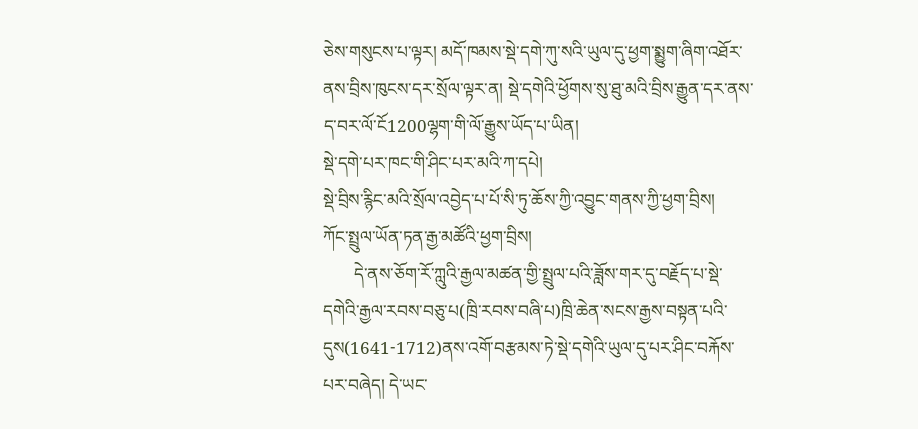ཅེས་གསུངས་པ་ལྟར། མདོ་ཁམས་སྡེ་དགེ་ཀུ་སའི་ཡུལ་དུ་ཕྱག་སྨྱུག་ཞིག་འཐོར་ནས་བྲིས་ཁུངས་དར་སྲོལ་ལྟར་ན། སྡེ་དགེའི་ཕྱོགས་སུ་ཐུ་མའི་བྲིས་རྒྱུན་དར་ནས་ད་བར་ལོ་ངོ1200ལྷག་གི་ལོ་རྒྱུས་ཡོད་པ་ཡིན།
སྡེ་དགེ་པར་ཁང་གི་ཤིང་པར་མའི་ཀ་དཔེ།
སྡེ་བྲིས་རྙིང་མའི་སྲོལ་འབྱེད་པ་པོ་སི་ཏུ་ཆོས་ཀྱི་འབྱུང་གནས་ཀྱི་ཕྱག་བྲིས།
ཀོང་སྤྲུལ་ཡོན་ཏན་རྒྱ་མཚོའི་ཕྱག་བྲིས།
       དེ་ནས་ཅོག་རོ་ཀླུའི་རྒྱལ་མཚན་གྱི་སྤྲུལ་པའི་ཟློས་གར་དུ་བརྗོད་པ་སྡེ་དགེའི་རྒྱལ་རབས་བཅུ་པ(ཁྲི་རབས་བཞི་པ)ཁྲི་ཆེན་སངས་རྒྱས་བསྟན་པའི་དུས(1641-1712)ནས་འགོ་བརྩམས་ཏེ་སྡེ་དགེའི་ཡུལ་དུ་པར་ཤིང་བརྐོས་པར་བཞེད། དེ་ཡང་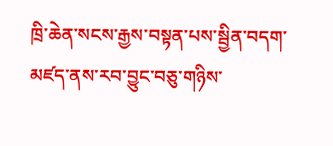ཁྲི་ཆེན་སངས་རྒྱས་བསྟན་པས་སྦྱིན་བདག་མཛད་ནས་རབ་བྱུང་བཅུ་གཉིས་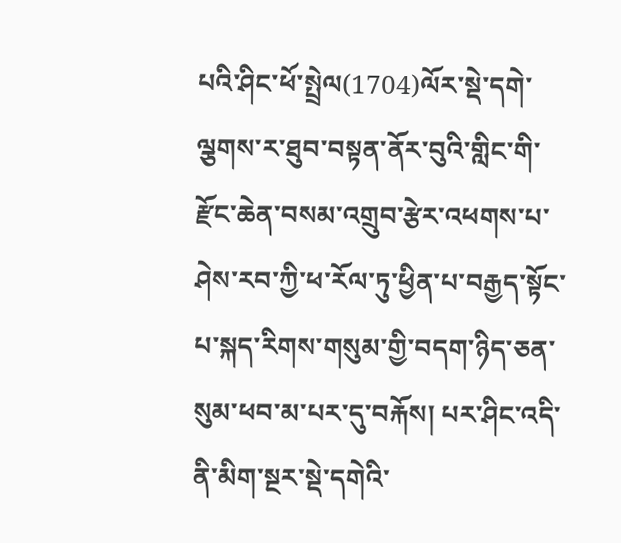པའི་ཤིང་ཕོ་སྤྲེལ(1704)ལོར་སྡེ་དགེ་ལྕགས་ར་ཐུབ་བསྟན་ནོར་བུའི་གླིང་གི་རྫོང་ཆེན་བསམ་འགྲུབ་རྩེར་འཕགས་པ་ཤེས་རབ་ཀྱི་ཕ་རོལ་ཏུ་ཕྱིན་པ་བརྒྱད་སྟོང་པ་སྐད་རིགས་གསུམ་གྱི་བདག་ཉིད་ཅན་སུམ་ཕབ་མ་པར་དུ་བརྐོས། པར་ཤིང་འདི་ནི་མིག་སྔར་སྡེ་དགེའི་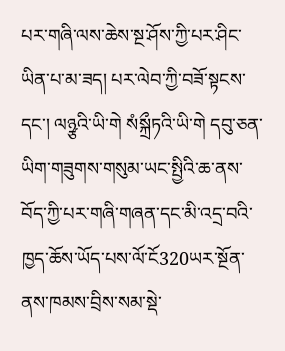པར་གཞི་ལས་ཆེས་སྔ་ཤོས་ཀྱི་པར་ཤིང་ཡིན་པ་མ་ཟད། པར་ལེབ་ཀྱི་བཟོ་སྟངས་དང་། ལཉྩའི་ཡི་གེ སཾསྐྲྀཏའི་ཡི་གེ དབུ་ཅན་ཡིག་གཟུགས་གསུམ་ཡང་སྤྱིའི་ཆ་ནས་བོད་ཀྱི་པར་གཞི་གཞན་དང་མི་འདྲ་བའི་ཁྱད་ཆོས་ཡོད་པས་ལོ་ངོ320ཡར་སྔོན་ནས་ཁམས་བྲིས་སམ་སྡེ་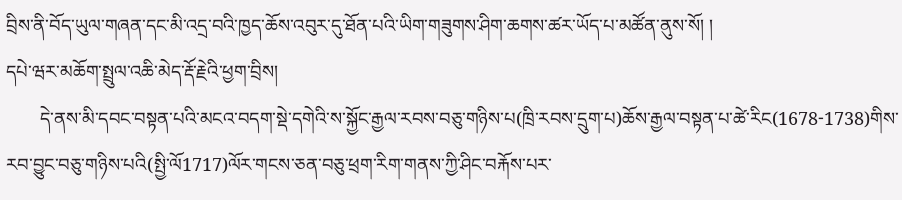བྲིས་ནི་བོད་ཡུལ་གཞན་དང་མི་འདྲ་བའི་ཁྱད་ཆོས་འབུར་དུ་ཐོན་པའི་ཡིག་གཟུགས་ཤིག་ཆགས་ཚར་ཡོད་པ་མཚོན་ནུས་སོ། །
དཔེ་ཝར་མཆོག་སྤྲུལ་འཆི་མེད་རྡོ་རྗེའི་ཕྱག་བྲིས།
       དེ་ནས་མི་དབང་བསྟན་པའི་མངའ་བདག་སྡེ་དགེའི་ས་སྐྱོང་རྒྱལ་རབས་བཅུ་གཉིས་པ(ཁྲི་རབས་དྲུག་པ)ཆོས་རྒྱལ་བསྟན་པ་ཚེ་རིང(1678-1738)གིས་རབ་བྱུང་བཅུ་གཉིས་པའི(སྤྱི་ལོ1717)ལོར་གངས་ཅན་བཅུ་ཕྲག་རིག་གནས་ཀྱི་ཤིང་བརྐོས་པར་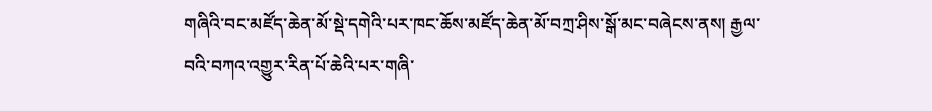གཞིའི་བང་མཛོད་ཆེན་མོ་སྡེ་དགེའི་པར་ཁང་ཆོས་མཛོད་ཆེན་མོ་བཀྲ་ཤིས་སྒོ་མང་བཞེངས་ནས། རྒྱལ་བའི་བཀའ་འགྱུར་རིན་པོ་ཆེའི་པར་གཞི་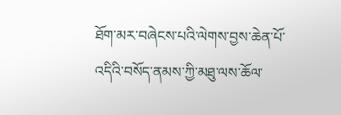ཐོག་མར་བཞེངས་པའི་ལེགས་བྱས་ཆེན་པོ་འདིའི་བསོད་ནམས་ཀྱི་མཐུ་ལས་ཆོལ་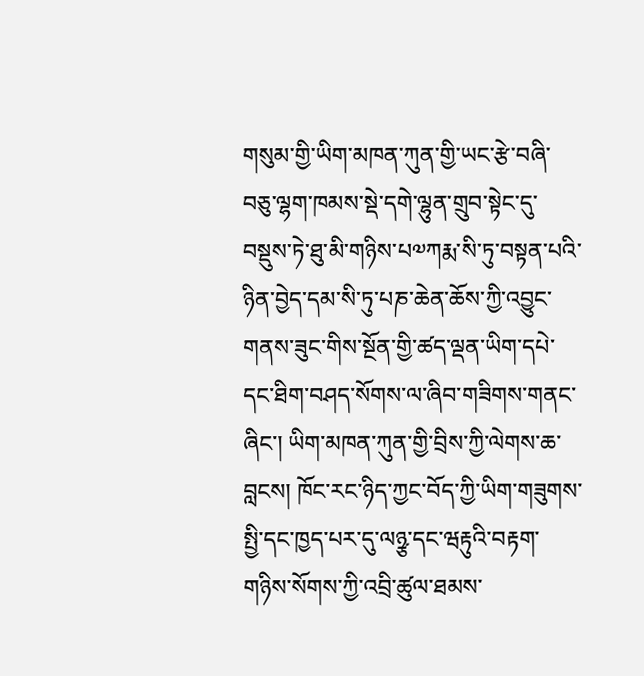གསུམ་གྱི་ཡིག་མཁན་ཀུན་གྱི་ཡང་རྩེ་བཞི་བཅུ་ལྷག་ཁམས་སྡེ་དགེ་ལྷུན་གྲུབ་སྟེང་དུ་བསྡུས་ཏེ་ཐུ་མི་གཉིས་པ༧ཀརྨ་སི་ཏུ་བསྟན་པའི་ཉིན་བྱེད་དམ་སི་ཏུ་པཎ་ཆེན་ཆོས་ཀྱི་འབྱུང་གནས་ཟུང་གིས་སྔོན་གྱི་ཚད་ལྡན་ཡིག་དཔེ་དང་ཐིག་བཤད་སོགས་ལ་ཞིབ་གཟིགས་གནང་ཞིང་། ཡིག་མཁན་ཀུན་གྱི་བྲིས་ཀྱི་ལེགས་ཆ་བླངས། ཁོང་རང་ཉིད་ཀྱང་བོད་ཀྱི་ཡིག་གཟུགས་སྤྱི་དང་ཁྱད་པར་དུ་ལཉྩ་དང་ཝརྟུའི་བརྟག་གཉིས་སོགས་ཀྱི་འབྲི་ཚུལ་ཐམས་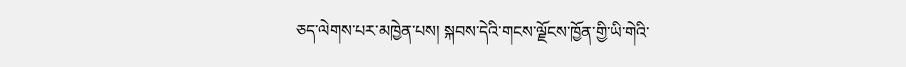ཅད་ལེགས་པར་མཁྱེན་པས། སྐབས་དེའི་གངས་ལྗོངས་ཁྱོན་གྱི་ཡི་གེའི་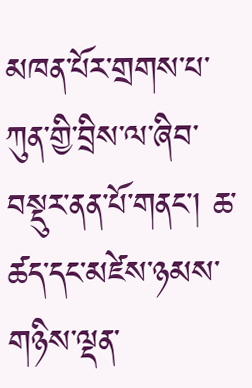མཁན་པོར་གྲགས་པ་ཀུན་གྱི་བྲིས་ལ་ཞིབ་བསྡུར་ནན་པོ་གནང་། ཆ་ཚད་དང་མཛེས་ཉམས་གཉིས་ལྡན་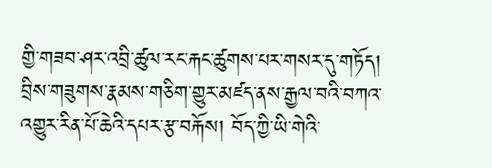གྱི་གཟབ་ཤར་འབྲི་ཚུལ་རང་རྐང་ཚུགས་པར་གསར་དུ་གཏོད། བྲིས་གཟུགས་རྣམས་གཅིག་གྱུར་མཛད་ནས་རྒྱལ་བའི་བཀའ་འགྱུར་རིན་པོ་ཆེའི་དཔར་རྩ་བརྐོས། བོད་ཀྱི་ཡི་གེའི་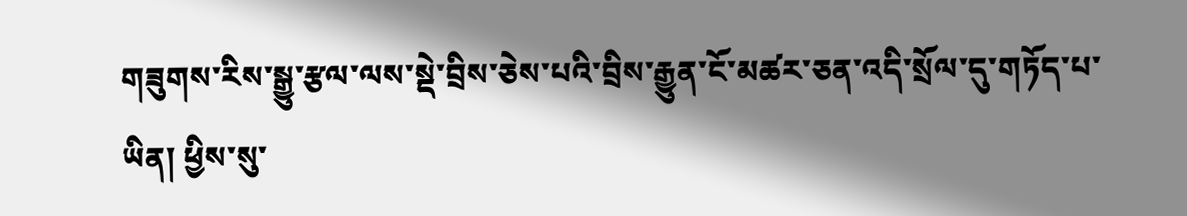གཟུགས་རིས་སྒྱུ་རྩལ་ལས་སྡེ་བྲིས་ཅེས་པའི་བྲིས་རྒྱུན་ངོ་མཚར་ཅན་འདི་སྲོལ་དུ་གཏོད་པ་ཡིན། ཕྱིས་སུ་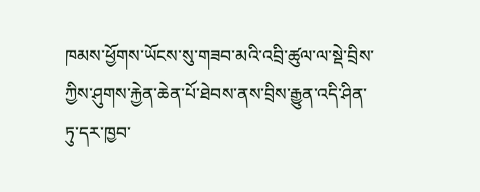ཁམས་ཕྱོགས་ཡོངས་སུ་གཟབ་མའི་འབྲི་ཚུལ་ལ་སྡེ་བྲིས་ཀྱིས་ཤུགས་རྐྱེན་ཆེན་པོ་ཐེབས་ནས་བྲིས་རྒྱུན་འདི་ཤིན་ཏུ་དར་ཁྱབ་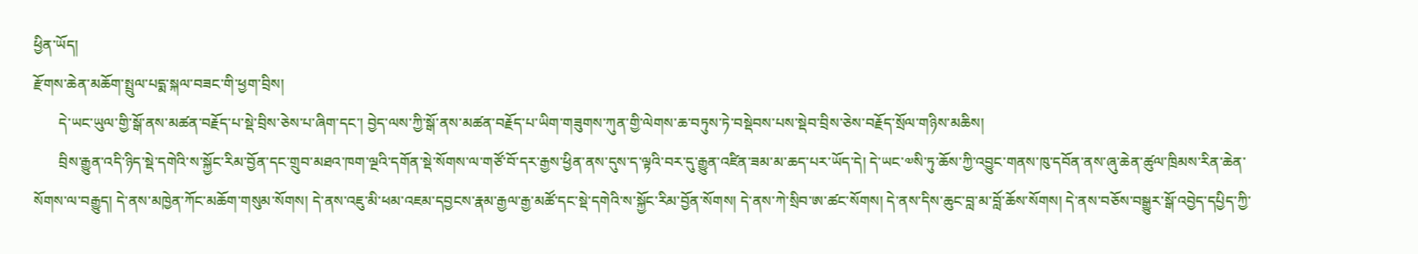ཕྱིན་ཡོད།
རྫོགས་ཆེན་མཆོག་སྤྲུལ་པདྨ་སྐལ་བཟང་གི་ཕྱག་བྲིས།
       དེ་ཡང་ཡུལ་གྱི་སྒོ་ནས་མཚན་བརྗོད་པ་སྡེ་བྲིས་ཅེས་པ་ཞིག་དང་། བྱེད་ལས་ཀྱི་སྒོ་ནས་མཚན་བརྗོད་པ་ཡིག་གཟུགས་ཀུན་གྱི་ལེགས་ཆ་བཏུས་ཏེ་བསྡེབས་པས་སྡེབ་བྲིས་ཅེས་བརྗོད་སྲོལ་གཉིས་མཆིས།
       བྲིས་རྒྱུན་འདི་ཉིད་སྡེ་དགེའི་ས་སྐྱོང་རིམ་བྱོན་དང་གྲུབ་མཐའ་ཁག་ལྔའི་དགོན་སྡེ་སོགས་ལ་གཙོ་བོ་དར་རྒྱས་ཕྱིན་ནས་དུས་ད་ལྟའི་བར་དུ་རྒྱུན་འཛིན་ཟམ་མ་ཆད་པར་ཡོད་དེ། དེ་ཡང་༧སི་ཏུ་ཆོས་ཀྱི་འབྱུང་གནས་ཁུ་དབོན་ནས་ཞུ་ཆེན་ཚུལ་ཁྲིམས་རིན་ཆེན་སོགས་ལ་བརྒྱུད། དེ་ནས་མཁྱེན་ཀོང་མཆོག་གསུམ་སོགས། དེ་ནས་འཇུ་མི་ཕམ་འཇམ་དབྱངས་རྣམ་རྒྱལ་རྒྱ་མཚོ་དང་སྡེ་དགེའི་ས་སྐྱོང་རིམ་བྱོན་སོགས། དེ་ནས་ཀེ་སྲིབ་ཨ་ཚང་སོགས། དེ་ནས་དིས་ཆུང་བླ་མ་བློ་ཆོས་སོགས། དེ་ནས་བཅོས་བསྒྱུར་སྒོ་འབྱེད་དཔྱིད་ཀྱི་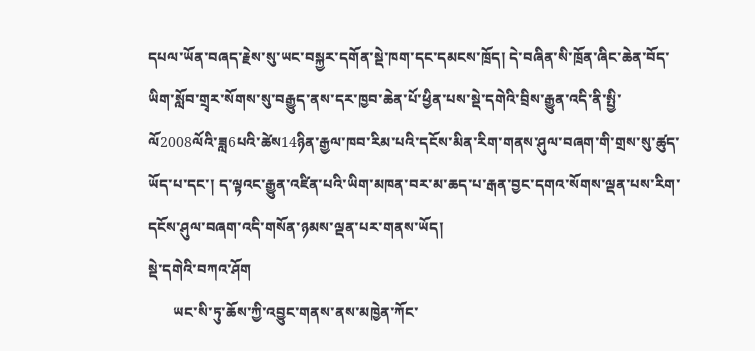དཔལ་ཡོན་བཞད་རྗེས་སུ་ཡང་བསྐྱར་དགོན་སྡེ་ཁག་དང་དམངས་ཁྲོད། དེ་བཞིན་སི་ཁྲོན་ཞིང་ཆེན་བོད་ཡིག་སློབ་གྲྭར་སོགས་སུ་བརྒྱུད་ནས་དར་ཁྱབ་ཆེན་པོ་ཕྱིན་པས་སྡེ་དགེའི་བྲིས་རྒྱུན་འདི་ནི་སྤྱི་ལོ2008ལོའི་ཟླ6པའི་ཚེས14ཉིན་རྒྱལ་ཁབ་རིམ་པའི་དངོས་མིན་རིག་གནས་ཤུལ་བཞག་གི་གྲས་སུ་ཚུད་ཡོད་པ་དང་། ད་ལྟའང་རྒྱུན་འཛིན་པའི་ཡིག་མཁན་བར་མ་ཆད་པ་རྒན་བྱང་དགའ་སོགས་ལྡན་པས་རིག་དངོས་ཤུལ་བཞག་འདི་གསོན་ཉམས་ལྡན་པར་གནས་ཡོད།
སྡེ་དགེའི་བཀའ་ཤོག
       ཡང་སི་ཏུ་ཆོས་ཀྱི་འབྱུང་གནས་ནས་མཁྱེན་ཀོང་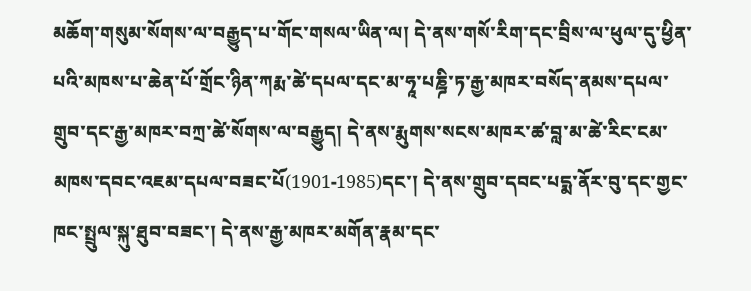མཆོག་གསུམ་སོགས་ལ་བརྒྱུད་པ་གོང་གསལ་ཡིན་ལ། དེ་ནས་གསོ་རིག་དང་བྲིས་ལ་ཕུལ་དུ་ཕྱིན་པའི་མཁས་པ་ཆེན་པོ་གྲོང་ཉིན་ཀརྨ་ཚེ་དཔལ་དང་མ་ཧཱ་པཎྜི་ཏ་རྒྱ་མཁར་བསོད་ནམས་དཔལ་གྲུབ་དང་རྒྱ་མཁར་བཀྲ་ཚེ་སོགས་ལ་བརྒྱུད། དེ་ནས་རྨུགས་སངས་མཁར་ཚ་བླ་མ་ཚེ་རིང་ངམ་མཁས་དབང་འཇམ་དཔལ་བཟང་པོ(1901-1985)དང་། དེ་ནས་གྲུབ་དབང་པདྨ་ནོར་བུ་དང་གྱང་ཁང་སྤྲུལ་སྐུ་ཐུབ་བཟང་། དེ་ནས་རྒྱ་མཁར་མགོན་རྣམ་དང་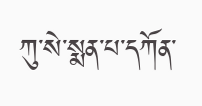ཀུ་སེ་སྨན་པ་དཀོན་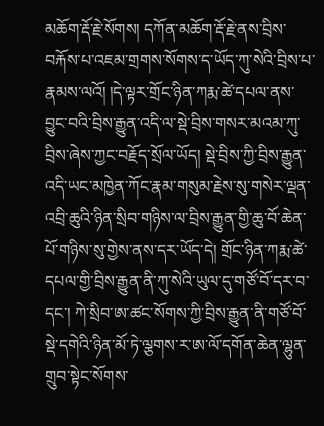མཆོག་རྡོ་རྗེ་སོགས། དཀོན་མཆོག་རྡོ་རྗེ་ནས་བྲིས་བརྐོས་པ་འཇམ་གྲགས་སོགས་ད་ཡོད་ཀུ་སེའི་བྲིས་པ་རྣམས་ལའོ། །དེ་ལྟར་གྲོང་ཉིན་ཀརྨ་ཚེ་དཔལ་ནས་བྱུང་བའི་བྲིས་རྒྱུན་འདི་ལ་སྡེ་བྲིས་གསར་མའམ་ཀུ་བྲིས་ཞེས་ཀྱང་བརྗོད་སྲོལ་ཡོད། སྡེ་བྲིས་ཀྱི་བྲིས་རྒྱུན་འདི་ཡང་མཁྱེན་ཀོང་རྣམ་གསུམ་རྗེས་སུ་གསེར་ལྡན་འབྲི་ཆུའི་ཉིན་སྲིབ་གཉིས་ལ་བྲིས་རྒྱུན་གྱི་ཆུ་བོ་ཆེན་པོ་གཉིས་སུ་གྱེས་ནས་དར་ཡོད་དེ། གྲོང་ཉིན་ཀརྨ་ཚེ་དཔལ་གྱི་བྲིས་རྒྱུན་ནི་ཀུ་སེའི་ཡུལ་དུ་གཙོ་བོ་དར་བ་དང་། ཀེ་སྲིབ་ཨ་ཚང་སོགས་ཀྱི་བྲིས་རྒྱུན་ནི་གཙོ་བོ་སྡེ་དགེའི་ཉིན་མོ་ཏེ་ལྕགས་ར་ཨ་ལོ་དགོན་ཆེན་ལྷུན་གྲུབ་སྟེང་སོགས་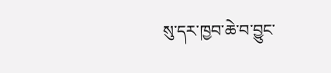སུ་དར་ཁྱབ་ཆེ་བ་བྱུང་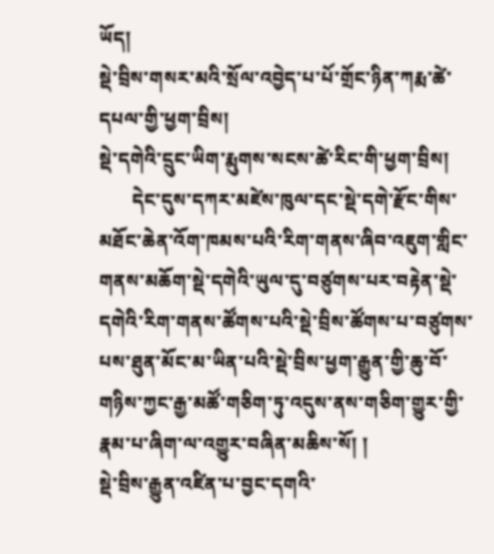ཡོད།
སྡེ་བྲིས་གསར་མའི་སྲོལ་འབྱེད་པ་པོ་གྲོང་ཉིན་ཀརྨ་ཚེ་དཔལ་གྱི་ཕྱག་བྲིས།
སྡེ་དགེའི་དྲུང་ཡིག་རྨུགས་སངས་ཚེ་རིང་གི་ཕྱག་བྲིས།
       དེང་དུས་དཀར་མཛེས་ཁུལ་དང་སྡེ་དགེ་རྫོང་གིས་མཐོང་ཆེན་འོག་ཁམས་པའི་རིག་གནས་ཞིབ་འཇུག་གླིང་གནས་མཆོག་སྡེ་དགེའི་ཡུལ་དུ་བཙུགས་པར་བརྟེན་སྡེ་དགེའི་རིག་གནས་ཚོགས་པའི་སྡེ་བྲིས་ཚོགས་པ་བཙུགས་པས་ཐུན་མོང་མ་ཡིན་པའི་སྡེ་བྲིས་ཕྱག་རྒྱུན་གྱི་ཆུ་བོ་གཉིས་ཀྱང་རྒྱ་མཚོ་གཅིག་ཏུ་འདུས་ནས་གཅིག་གྱུར་གྱི་རྣམ་པ་ཞིག་ལ་འགྱུར་བཞིན་མཆིས་སོ། །
སྡེ་བྲིས་རྒྱུན་འཛིན་པ་བྱང་དགའི་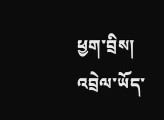ཕྱག་བྲིས།
འབྲེལ་ཡོད་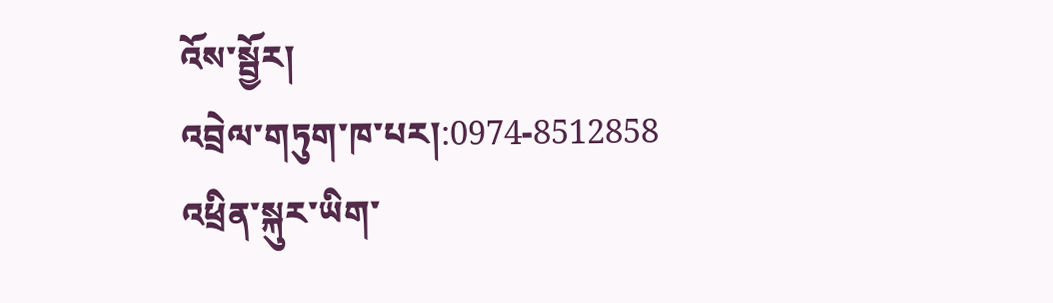འོས་སྦྱོར།
འབྲེལ་གཏུག་ཁ་པར།:0974-8512858
འཕྲིན་སྐུར་ཡིག་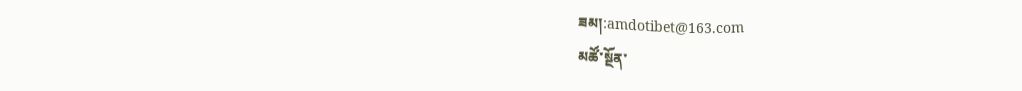ཟམ།:amdotibet@163.com
མཚོ་སྔོན་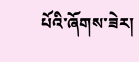པོའི་ཞོགས་ཟེར།